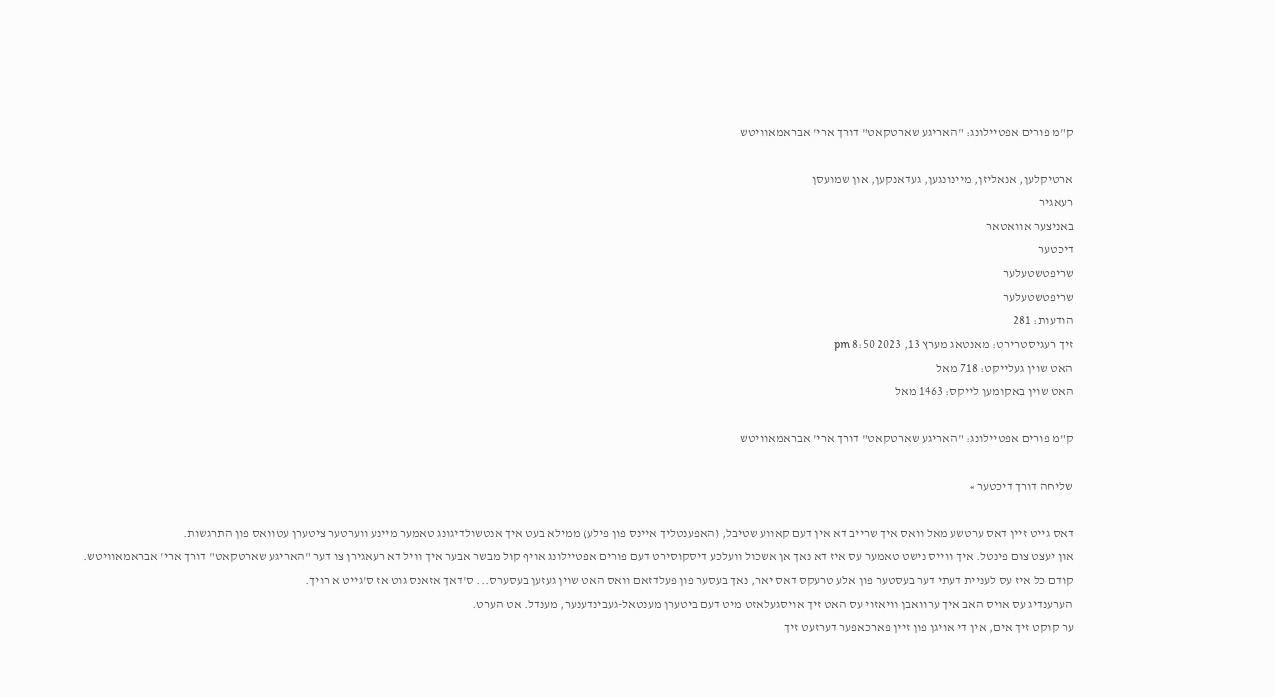ק"מ פורים אפטיילונג: "האריגע שארטקאט" דורך ארי' אבראמאוויטש

ארטיקלען, אנאליזן, מיינונגען, געדאנקען, און שמועסן
רעאגיר
באניצער אוואטאר
דיכטער
שריפטשטעלער
שריפטשטעלער
הודעות: 281
זיך רעגיסטרירט: מאנטאג מערץ 13, 2023 8:50 pm
האט שוין געלייקט: 718 מאל
האט שוין באקומען לייקס: 1463 מאל

ק"מ פורים אפטיילונג: "האריגע שארטקאט" דורך ארי' אבראמאוויטש

שליחה דורך דיכטער »

דאס גייט זיין דאס ערטשע מאל וואס איך שרייב דא אין דעם קאווע שטיבל, (האפענטליך איינס פון פילע) ממילא בעט איך אנטשולדיגונג טאמער מיינע ווערטער ציטערן עטוואס פון התרגשות.
און יעצט צום פינטל. איך ווייס נישט טאמער עס איז דא נאך אן אשכול וועלכע דיסקוסירט דעם פורים אפטיילונג אויף קול מבשר אבער איך וויל דא רעאגירן צו דער "האריגע שארטקאט" דורך ארי' אבראמאוויטש.
קודם כל איז עס לעניית דעתי דער בעסטער פון אלע טרעקס דאס יאר, נאך בעסער פון פעלדזאם וואס האט שוין געזען בעסערס... ס'דאך אזאנס גוט אז ס'גייט א רויך.
הערענדיג עס אויס האב איך ערוואבן וויאזוי עס האט זיך אויסגעלאזט מיט דעם ביטערן מענטאל-געבינדענער, מענדל. אט הערט.
ער קוקט זיך אים, אין די אויגן פון זיין פארכאפער דערזעט זיך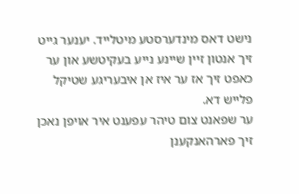נישט דאס מינדערסטע מיטלייד. יענער גייט זיך אנטון זיין שיינע נייע בעקיטשע און ער כאפט זיך אז ער איז אן איבעריגע שטיקל פלייש דא.
ער שפאנט צום טיהר עפענט איר אויפן נאכן זיך פארהאנקענן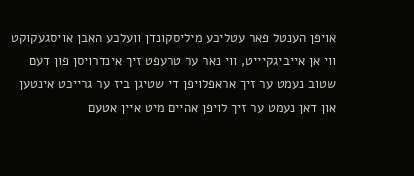אויפן הענטל פאר עטליכע מיליסקונדן וועלכע האבן אויסגעקוקט ווי אן אייביגקיייט, ווי נאר ער טרעפט זיך אינדרויסן פון דעם שטוב נעמט ער זיך אראפלויפן די שטיגן ביז ער גרייכט אינטען און דאן נעמט ער זיך לויפן אהיים מיט איין אטעם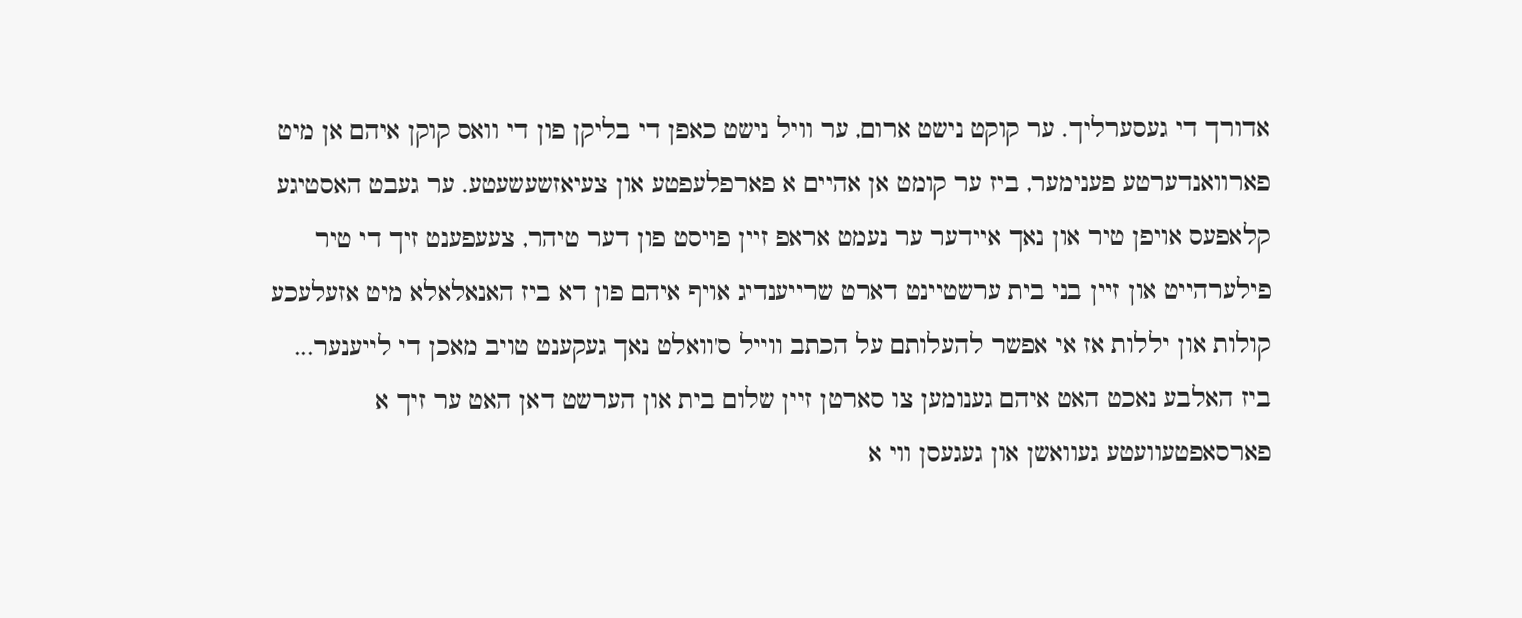אדורך די געסערליך. ער קוקט נישט ארום, ער וויל נישט כאפן די בליקן פון די וואס קוקן איהם אן מיט פארוואנדערטע פענימער, ביז ער קומט אן אהיים א פארפלעפטע און צעיאזשעשעטע. ער געבט האסטיגע קלאפעס אויפן טיר און נאך איידער ער נעמט אראפ זיין פויסט פון דער טיהר, צעעפענט זיך די טיר פילערהייט און זיין בני בית ערשטיינט דארט שרייענדיג אויף איהם פון דא ביז האנאלאלא מיט אזעלעכע קולות און יללות אז אי אפשר להעלותם על הכתב ווייל ס'וואלט נאך געקענט טויב מאכן די לייענער...
ביז האלבע נאכט האט איהם גענומען צו סארטן זיין שלום בית און הערשט דאן האט ער זיך א פארסאפטעוועטע געוואשן און געגעסן ווי א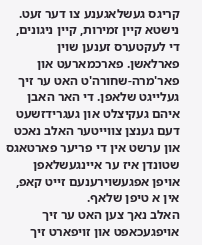קריגס געשלאגענע צו דער זעט. נישטא קיין זמירות, קיין ניגונים, די לעקטערס זענען שוין פארלאשן. פארכמארעט און פאר'מרה-שחורה'ט האט ער זיך געלייגט שלאפן. די האר האבן איהם געקיצלט און געגרידזשעט דעם גענצן צווייטער האלב נאכט און ערשט אין די פריער פארטאגס שטונדן איז ער איינגעשלאפן אויפן אפגעשוירענעם זייט קאפ, אין א טיפן שלאף.
האלב נאך צען האט ער זיך אויפגעכאפט און זויפארט זיך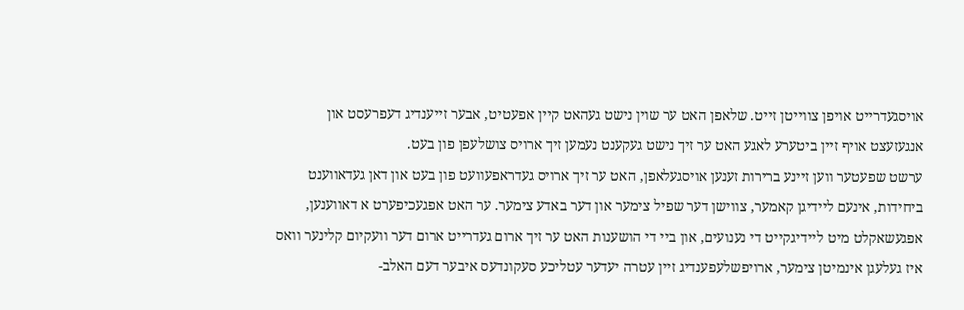אויסגעדרייט אויפן צווייטן זייט. שלאפן האט ער שוין נישט געהאט קיין אפעטיט, אבער זייענדיג דעפרעסט און אנגעזעצט אויף זיין ביטערע לאגע האט ער זיך נישט געקענט נעמען זיך ארויס צושלעפן פון בעט.
ערשט שפעטער ווען זיינע ברירות זענען אויסגעלאפן, האט ער זיך ארויס געדראפעוועט פון בעט און דאן געדאווענט ביחידות, אינעם ליידיגן קאמער, צווישן דער שפיל צימער און דער באדע צימער. ער האט אפגעכיפערט א דאווענען, אפגעשאקלט מיט ליידיגקייט די נענועים, און ביי די הושענות האט ער זיך ארום געדרייט ארום דער וועקיום קלינער וואס איז געלעגן אינמיטן צימער, ארויפשלעפענדיג זיין עטרה יעדער עטליכע סעקונדעס איבער דעם האלב-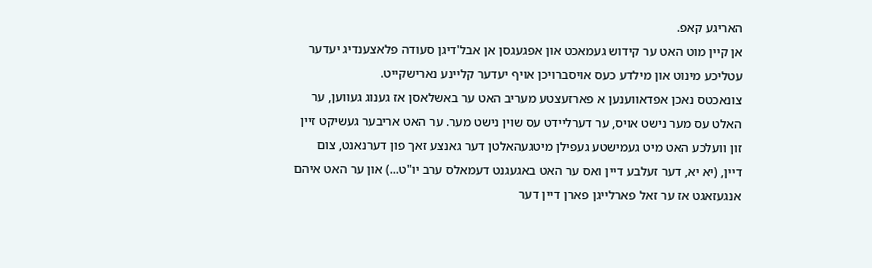האריגע קאפ.
אן קיין מוט האט ער קידוש געמאכט און אפגעגסן אן אבל'דיגן סעודה פלאצענדיג יעדער עטליכע מינוט און מילדע כעס אויסברויכן אויף יעדער קליינע נארישקייט.
צונאכטס נאכן אפדאווענען א פארזעצטע מעריב האט ער באשלאסן אז גענוג געווען, ער האלט עס מער נישט אויס, ער דערליידט עס שוין נישט מער. ער האט אריבער געשיקט זיין זון וועלכע האט מיט געמישטע געפילן מיטגעהאלטן דער גאנצע זאך פון דערנאנט, צום דיין, (יא יא, דער זעלבע דיין ואס ער האט באגעגנט דעמאלס ערב יו"ט...) און ער האט איהם אנגעזאגט אז ער זאל פארלייגן פארן דיין דער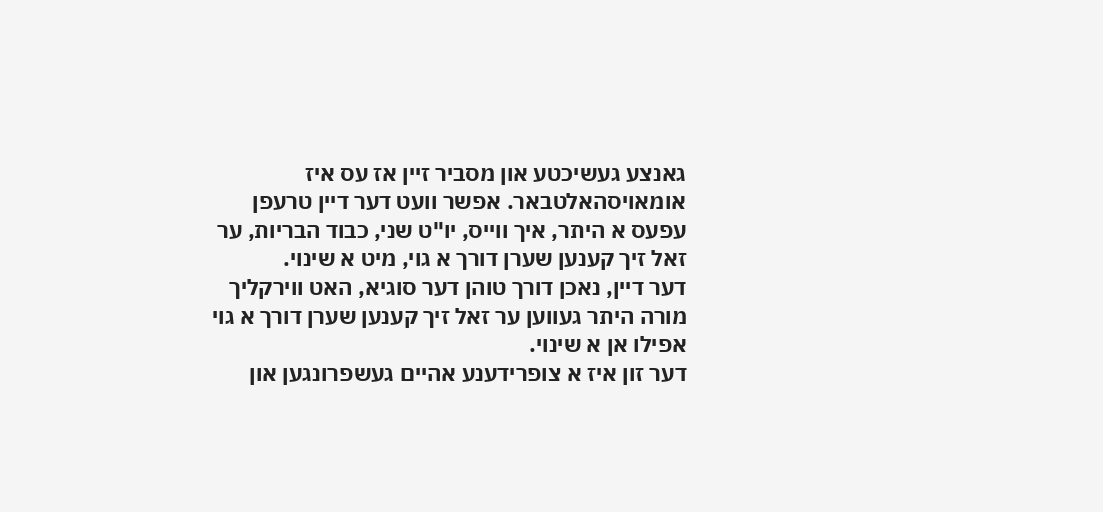גאנצע געשיכטע און מסביר זיין אז עס איז אומאויסהאלטבאר. אפשר וועט דער דיין טרעפן עפעס א היתר, איך ווייס, יו"ט שני, כבוד הבריות, ער זאל זיך קענען שערן דורך א גוי, מיט א שינוי.
דער דיין, נאכן דורך טוהן דער סוגיא, האט ווירקליך מורה היתר געווען ער זאל זיך קענען שערן דורך א גוי אפילו אן א שינוי.
דער זון איז א צופרידענע אהיים געשפרונגען און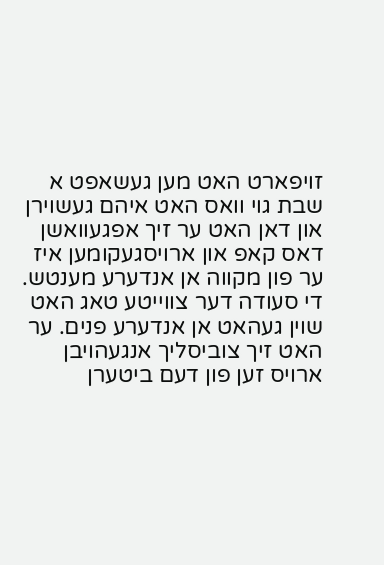זויפארט האט מען געשאפט א שבת גוי וואס האט איהם געשוירן און דאן האט ער זיך אפגעוואשן דאס קאפ און ארויסגעקומען איז ער פון מקווה אן אנדערע מענטש.
די סעודה דער צווייטע טאג האט שוין געהאט אן אנדערע פנים. ער האט זיך צוביסליך אנגעהויבן ארויס זען פון דעם ביטערן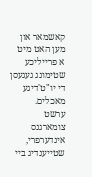קאשמאר און מען האט מיט א פרייליכע שטימונג געגעסן די יו"ט'דיגע מאכלים.
ערשט צומארגנס אינדערפרי, שטייענדיג ביי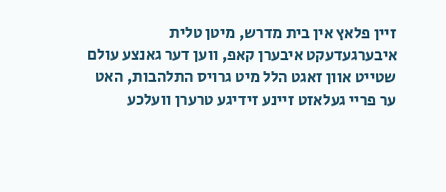זיין פלאץ אין בית מדרש, מיטן טלית איבערגעדעקט איבערן קאפ, ווען דער גאנצע עולם שטייט אוון זאגט הלל מיט גרויס התלהבות, האט ער פריי געלאזט זיינע זידיגע טרערן וועלכע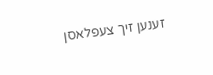זענען זיך צעפלאסן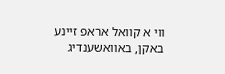ווי א קוואל אראפ זיינע באקן, באוואשענדיג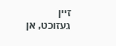זיין געזוכט, אן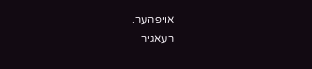אויפהער.
רעאגיר